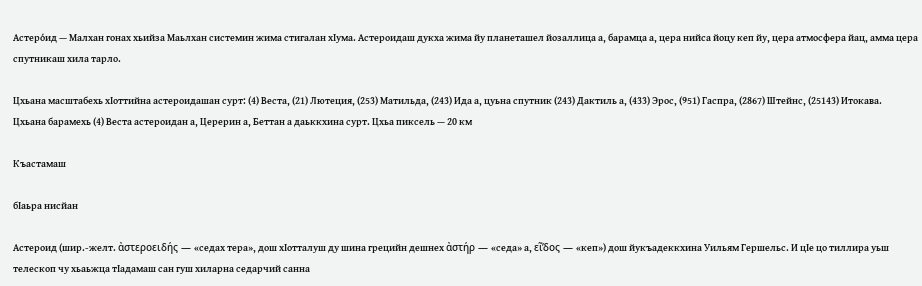Астеро́ид — Малхан гонах хьийза Маьлхан системин жима стигалан хӀума. Астероидаш дукха жима йу планеташел йозаллица а, барамца а, цера нийса йоцу кеп йу, цера атмосфера йац, амма цера спутникаш хила тарло.

Цхьана масштабехь хӀоттийна астероидашан сурт: (4) Веста, (21) Лютеция, (253) Матильда, (243) Ида а, цуьна спутник (243) Дактиль а, (433) Эрос, (951) Гаспра, (2867) Штейнс, (25143) Итокава.
Цхьана барамехь (4) Веста астероидан а, Церерин а, Беттан а даьккхина сурт. Цхьа пиксель — 20 км

Къастамаш

бӀаьра нисйан

Астероид (шир.-желт. ἀστεροειδής — «седах тера», дош хӀотталуш ду шина грецийн дешнех ἀστήρ — «седа» а, εῖ̓δος — «кеп») дош йукъадеккхина Уильям Гершельс. И цӀе цо тиллира уьш телескоп чу хьаьжца тӀадамаш сан гуш хиларна седарчий санна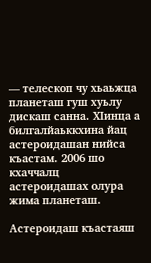— телескоп чу хьаьжца планеташ гуш хуьлу дискаш санна. ХӀинца а билгалйаьккхина йац астероидашан нийса къастам. 2006 шо кхаччалц астероидашах олура жима планеташ.

Астероидаш къастаяш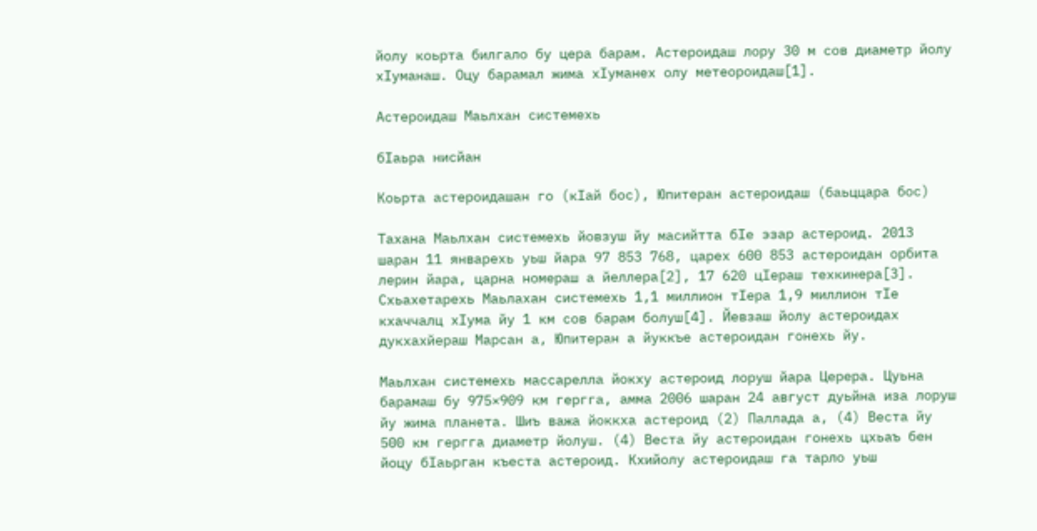йолу коьрта билгало бу цера барам. Астероидаш лору 30 м сов диаметр йолу хӀуманаш. Оцу барамал жима хӀуманех олу метеороидаш[1].

Астероидаш Маьлхан системехь

бӀаьра нисйан

Коьрта астероидашан го (кӀай бос), Юпитеран астероидаш (баьццара бос)

Тахана Маьлхан системехь йовзуш йу масийтта бӀе эзар астероид. 2013 шаран 11 январехь уьш йара 97 853 768, царех 600 853 астероидан орбита лерин йара, царна номераш а йеллера[2], 17 620 цӀераш техкинера[3]. Схьахетарехь Маьлахан системехь 1,1 миллион тӀера 1,9 миллион тӀе кхаччалц хӀума йу 1 км сов барам болуш[4]. Йевзаш йолу астероидах дукхахйераш Марсан а, Юпитеран а йуккъе астероидан гонехь йу.

Маьлхан системехь массарелла йокху астероид лоруш йара Церера. Цуьна барамаш бу 975×909 км гергга, амма 2006 шаран 24 август дуьйна иза лоруш йу жима планета. Шиъ важа йоккха астероид (2) Паллада а, (4) Веста йу 500 км гергга диаметр йолуш. (4) Веста йу астероидан гонехь цхьаъ бен йоцу бӀаьрган къеста астероид. Кхийолу астероидаш га тарло уьш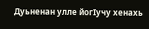Дуьненан улле йогӀучу хенахь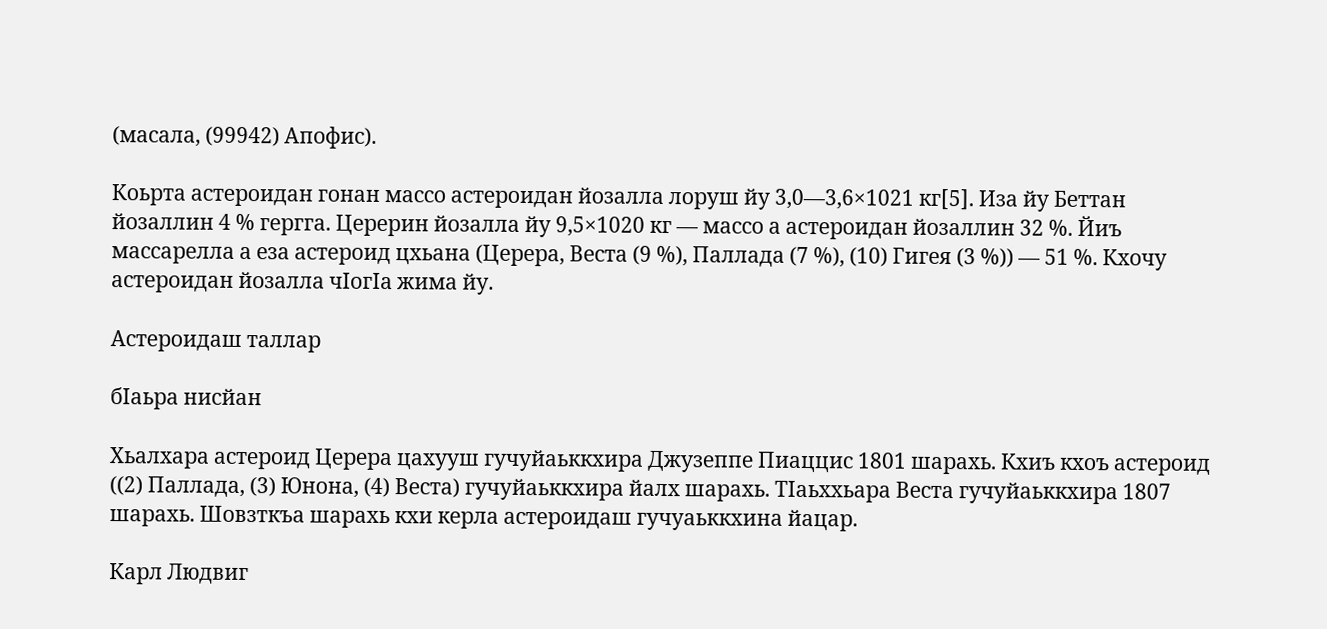(масала, (99942) Апофис).

Коьрта астероидан гонан массо астероидан йозалла лоруш йу 3,0—3,6×1021 кг[5]. Иза йу Беттан йозаллин 4 % гергга. Церерин йозалла йу 9,5×1020 кг — массо а астероидан йозаллин 32 %. Йиъ массарелла а еза астероид цхьана (Церера, Веста (9 %), Паллада (7 %), (10) Гигея (3 %)) — 51 %. Кхочу астероидан йозалла чӀогӀа жима йу.

Астероидаш таллар

бӀаьра нисйан

Хьалхара астероид Церера цахууш гучуйаьккхира Джузеппе Пиаццис 1801 шарахь. Кхиъ кхоъ астероид ((2) Паллада, (3) Юнона, (4) Веста) гучуйаьккхира йалх шарахь. ТӀаьххьара Веста гучуйаьккхира 1807 шарахь. Шовзткъа шарахь кхи керла астероидаш гучуаьккхина йацар.

Карл Людвиг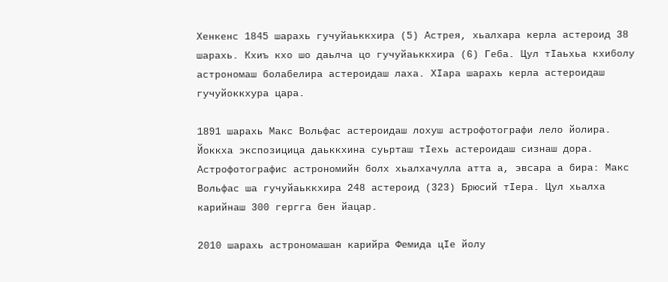Хенкенс 1845 шарахь гучуйаьккхира (5) Астрея, хьалхара керла астероид 38 шарахь. Кхиъ кхо шо даьлча цо гучуйаьккхира (6) Геба. Цул тӀаьхьа кхиболу астрономаш болабелира астероидаш лаха. ХӀара шарахь керла астероидаш гучуйоккхура цара.

1891 шарахь Макс Вольфас астероидаш лохуш астрофотографи лело йолира. Йоккха экспозицица даьккхина суьрташ тӀехь астероидаш сизнаш дора. Астрофотографис астрономийн болх хьалхачулла атта а, эвсара а бира: Макс Вольфас ша гучуйаьккхира 248 астероид (323) Брюсий тӀера. Цул хьалха карийнаш 300 гергга бен йацар.

2010 шарахь астрономашан карийра Фемида цӀе йолу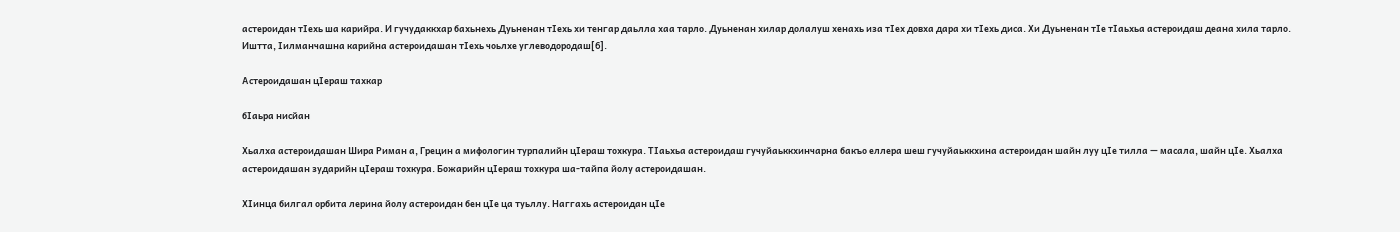астероидан тӀехь ша карийра. И гучудаккхар бахьнехь Дуьненан тӀехь хи тенгар даьлла хаа тарло. Дуьненан хилар долалуш хенахь иза тӀех довха дара хи тӀехь диса. Хи Дуьненан тӀе тӀаьхьа астероидаш деана хила тарло. Иштта, Ӏилманчашна карийна астероидашан тӀехь чоьлхе углеводородаш[6].

Астероидашан цӀераш тахкар

бӀаьра нисйан

Хьалха астероидашан Шира Риман а, Грецин а мифологин турпалийн цӀераш тохкура. ТӀаьхьа астероидаш гучуйаьккхинчарна бакъо еллера шеш гучуйаьккхина астероидан шайн луу цӀе тилла — масала, шайн цӀе. Хьалха астероидашан зударийн цӀераш тохкура. Божарийн цӀераш тохкура ша-тайпа йолу астероидашан.

ХӀинца билгал орбита лерина йолу астероидан бен цӀе ца туьллу. Наггахь астероидан цӀе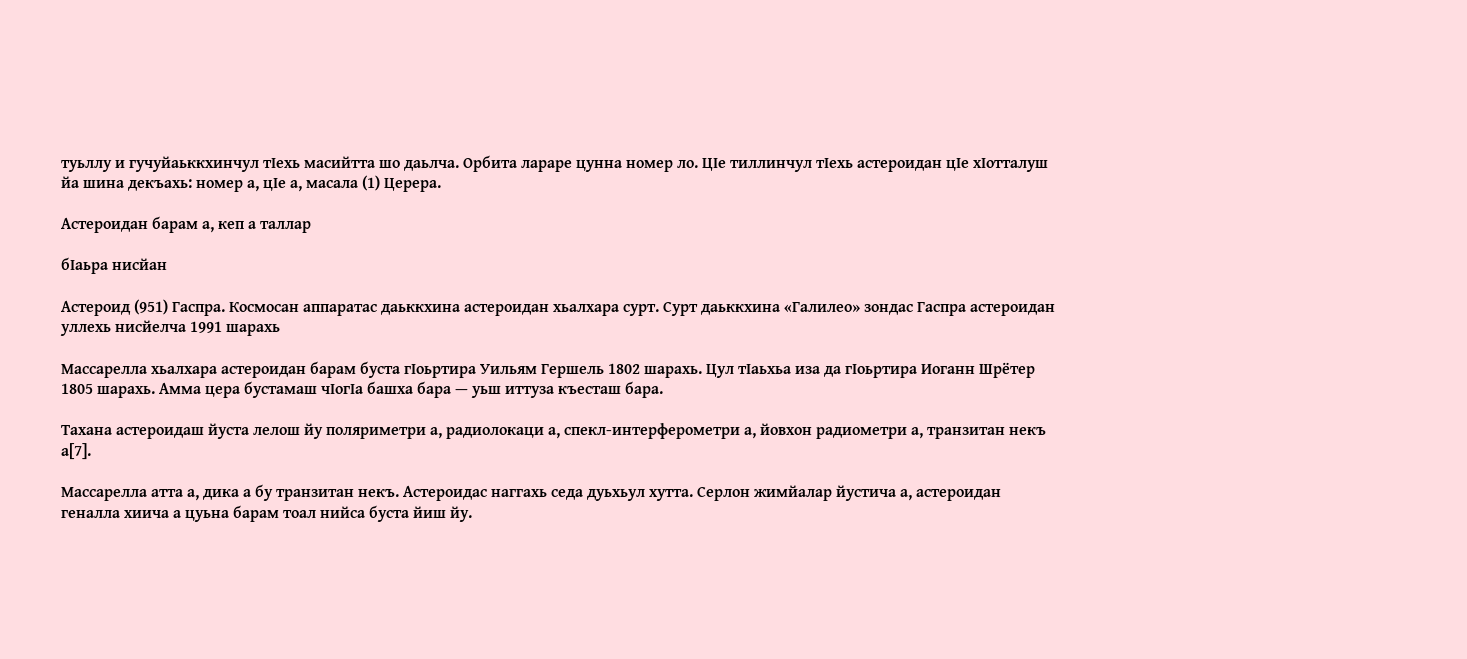туьллу и гучуйаьккхинчул тӀехь масийтта шо даьлча. Орбита лараре цунна номер ло. ЦӀе тиллинчул тӀехь астероидан цӀе хӀотталуш йа шина декъахь: номер а, цӀе а, масала (1) Церера.

Астероидан барам а, кеп а таллар

бӀаьра нисйан

Астероид (951) Гаспра. Космосан аппаратас даьккхина астероидан хьалхара сурт. Сурт даьккхина «Галилео» зондас Гаспра астероидан уллехь нисйелча 1991 шарахь

Массарелла хьалхара астероидан барам буста гӀоьртира Уильям Гершель 1802 шарахь. Цул тӀаьхьа иза да гӀоьртира Иоганн Шрётер 1805 шарахь. Амма цера бустамаш чӀогӀа башха бара — уьш иттуза къесташ бара.

Тахана астероидаш йуста лелош йу поляриметри а, радиолокаци а, спекл-интерферометри а, йовхон радиометри а, транзитан некъ а[7].

Массарелла атта а, дика а бу транзитан некъ. Астероидас наггахь седа дуьхьул хутта. Серлон жимйалар йустича а, астероидан геналла хиича а цуьна барам тоал нийса буста йиш йу.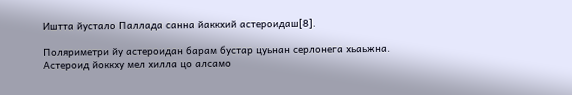Иштта йустало Паллада санна йаккхий астероидаш[8].

Поляриметри йу астероидан барам бустар цуьнан серлонега хьаьжна. Астероид йоккху мел хилла цо алсамо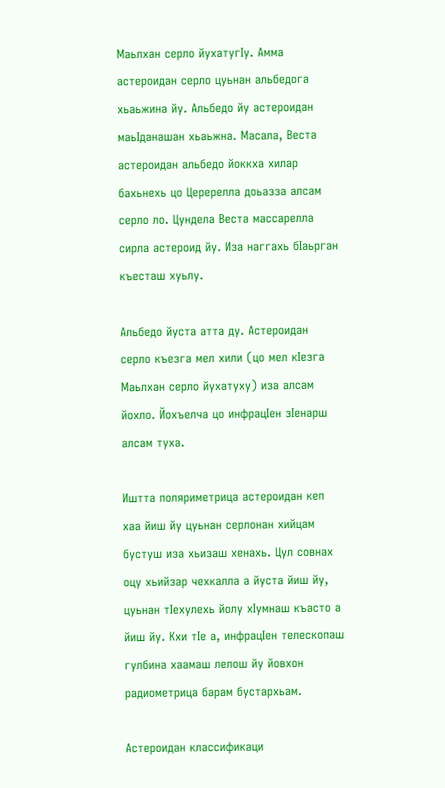Маьлхан серло йухатугӀу. Амма астероидан серло цуьнан альбедога хьаьжина йу. Альбедо йу астероидан маьӀданашан хьаьжна. Масала, Веста астероидан альбедо йоккха хилар бахьнехь цо Церерелла доьазза алсам серло ло. Цундела Веста массарелла сирла астероид йу. Иза наггахь бӀаьрган къесташ хуьлу.

Альбедо йуста атта ду. Астероидан серло къезга мел хили (цо мел кӀезга Маьлхан серло йухатуху) иза алсам йохло. Йохъелча цо инфрацӀен зӀенарш алсам туха.

Иштта поляриметрица астероидан кеп хаа йиш йу цуьнан серлонан хийцам бустуш иза хьизаш хенахь. Цул совнах оцу хьийзар чехкалла а йуста йиш йу, цуьнан тӀехулехь йолу хӀумнаш къасто а йиш йу. Кхи тӀе а, инфрацӀен телескопаш гулбина хаамаш лелош йу йовхон радиометрица барам бустархьам.

Астероидан классификаци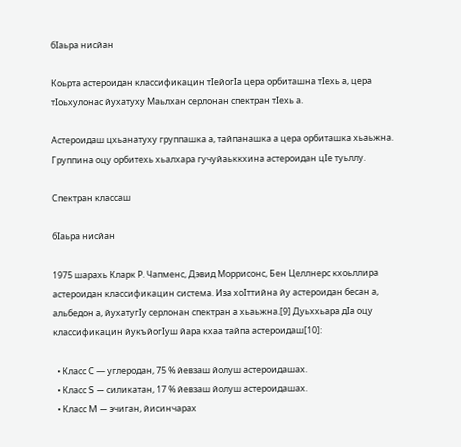бӀаьра нисйан

Коьрта астероидан классификацин тӀейогӀа цера орбиташна тӀехь а, цера тӀоьхулонас йухатуху Маьлхан серлонан спектран тӀехь а.

Астероидаш цхьанатуху группашка а, тайпанашка а цера орбиташка хьаьжна. Группина оцу орбитехь хьалхара гучуйаьккхина астероидан цӀе туьллу.

Спектран классаш

бӀаьра нисйан

1975 шарахь Кларк Р. Чапменс, Дэвид Моррисонс, Бен Целлнерс кхоьллира астероидан классификацин система. Иза хоӀттийна йу астероидан бесан а, альбедон а, йухатугӀу серлонан спектран а хьаьжна.[9] Дуьххьара дӀа оцу классификацин йукъйогӀуш йара кхаа тайпа астероидаш[10]:

  • Класс С — углеродан, 75 % йевзаш йолуш астероидашах.
  • Класс S — силикатан, 17 % йевзаш йолуш астероидашах.
  • Класс M — эчиган, йисинчарах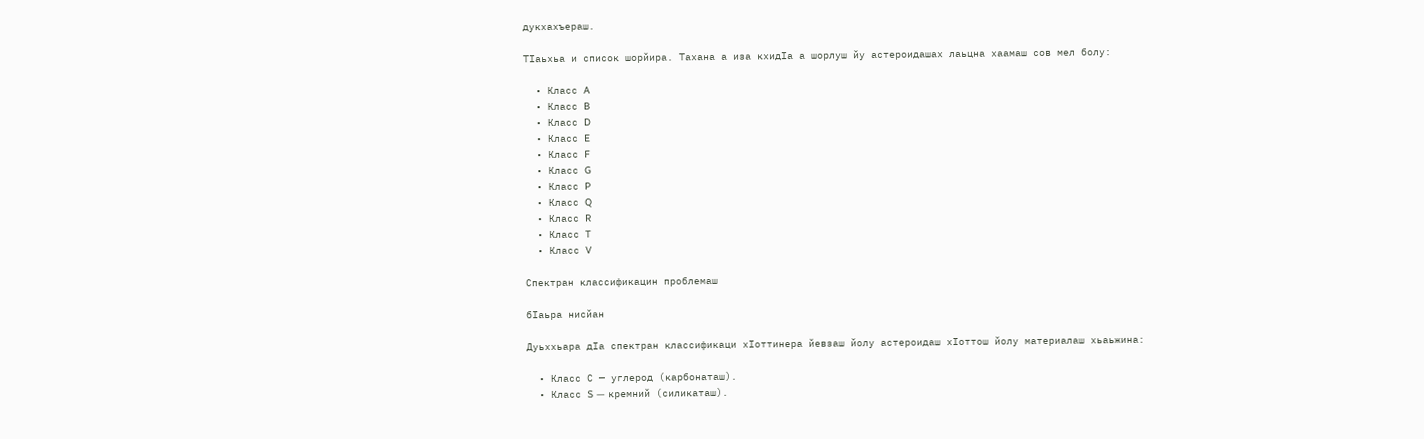дукхахъераш.

ТӀаьхьа и список шорйира. Тахана а иза кхидӀа а шорлуш йу астероидашах лаьцна хаамаш сов мел болу:

  • Класс A
  • Класс B
  • Класс D
  • Класс E
  • Класс F
  • Класс G
  • Класс P
  • Класс Q
  • Класс R
  • Класс T
  • Класс V

Спектран классификацин проблемаш

бӀаьра нисйан

Дуьххьара дӀа спектран классификаци хӀоттинера йевзаш йолу астероидаш хӀоттош йолу материалаш хьаьжина:

  • Класс С — углерод (карбонаташ).
  • Класс S — кремний (силикаташ).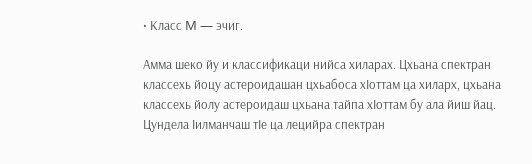• Класс M — эчиг.

Амма шеко йу и классификаци нийса хиларах. Цхьана спектран классехь йоцу астероидашан цхьабоса хӀоттам ца хиларх, цхьана классехь йолу астероидаш цхьана тайпа хӀоттам бу ала йиш йац. Цундела Ӏилманчаш тӀе ца лецийра спектран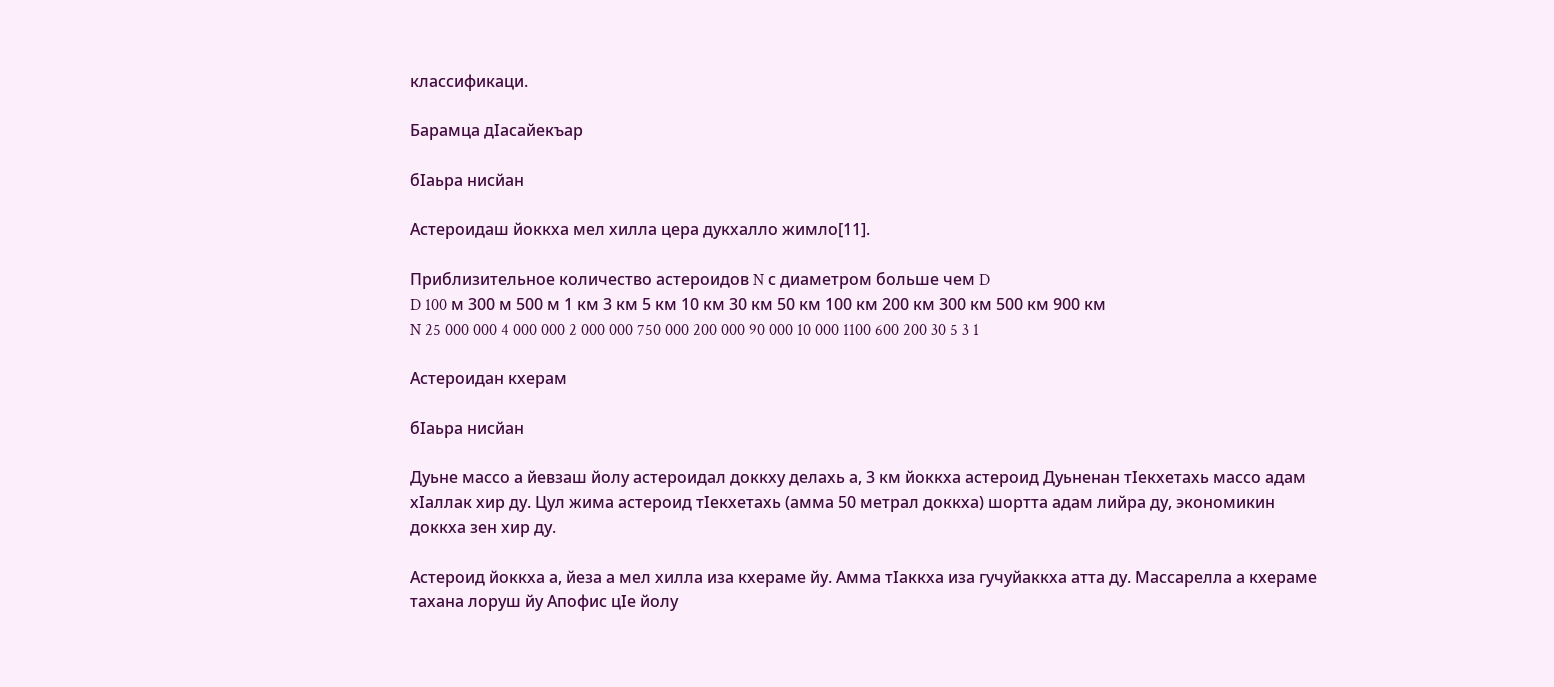классификаци.

Барамца дӀасайекъар

бӀаьра нисйан

Астероидаш йоккха мел хилла цера дукхалло жимло[11].

Приблизительное количество астероидов N с диаметром больше чем D
D 100 м 300 м 500 м 1 км 3 км 5 км 10 км 30 км 50 км 100 км 200 км 300 км 500 км 900 км
N 25 000 000 4 000 000 2 000 000 750 000 200 000 90 000 10 000 1100 600 200 30 5 3 1

Астероидан кхерам

бӀаьра нисйан

Дуьне массо а йевзаш йолу астероидал доккху делахь а, 3 км йоккха астероид Дуьненан тӀекхетахь массо адам хӀаллак хир ду. Цул жима астероид тӀекхетахь (амма 50 метрал доккха) шортта адам лийра ду, экономикин доккха зен хир ду.

Астероид йоккха а, йеза а мел хилла иза кхераме йу. Амма тӀаккха иза гучуйаккха атта ду. Массарелла а кхераме тахана лоруш йу Апофис цӀе йолу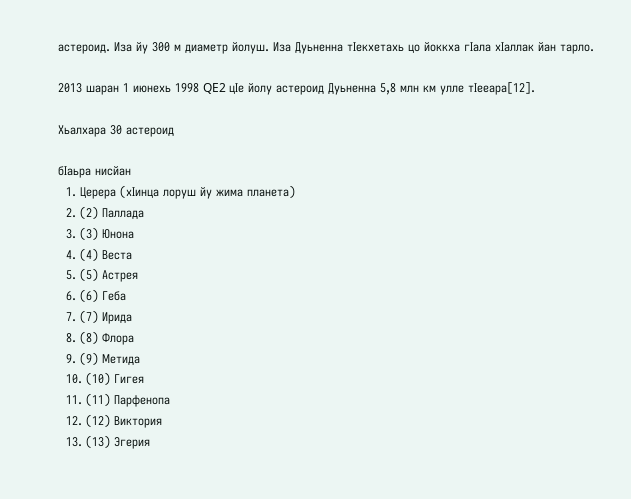астероид. Иза йу 300 м диаметр йолуш. Иза Дуьненна тӀекхетахь цо йоккха гӀала хӀаллак йан тарло.

2013 шаран 1 июнехь 1998 QE2 цӀе йолу астероид Дуьненна 5,8 млн км улле тӀееара[12].

Хьалхара 30 астероид

бӀаьра нисйан
  1. Церера (хӀинца лоруш йу жима планета)
  2. (2) Паллада
  3. (3) Юнона
  4. (4) Веста
  5. (5) Астрея
  6. (6) Геба
  7. (7) Ирида
  8. (8) Флора
  9. (9) Метида
  10. (10) Гигея
  11. (11) Парфенопа
  12. (12) Виктория
  13. (13) Эгерия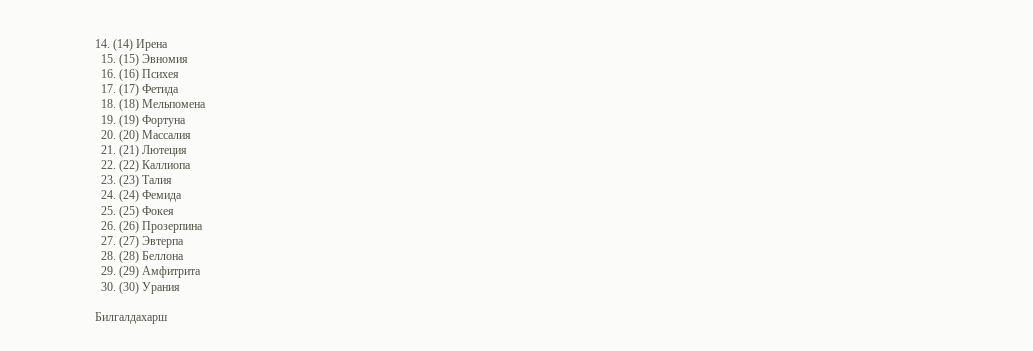14. (14) Ирена
  15. (15) Эвномия
  16. (16) Психея
  17. (17) Фетида
  18. (18) Мельпомена
  19. (19) Фортуна
  20. (20) Массалия
  21. (21) Лютеция
  22. (22) Каллиопа
  23. (23) Талия
  24. (24) Фемида
  25. (25) Фокея
  26. (26) Прозерпина
  27. (27) Эвтерпа
  28. (28) Беллона
  29. (29) Амфитрита
  30. (30) Урания

Билгалдахарш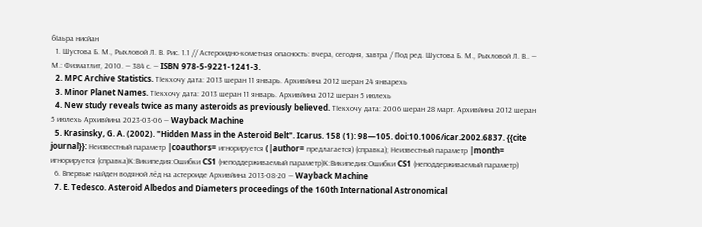бӀаьра нисйан
  1. Шустова Б. М., Рыхловой Л. В. Рис. 1.1 // Астероидно-кометная опасность: вчера, сегодня, завтра / Под ред. Шустова Б. М., Рыхловой Л. В.. — М.: Физматлит, 2010. — 384 с. — ISBN 978-5-9221-1241-3.
  2. MPC Archive Statistics. ТӀекхочу дата: 2013 шеран 11 январь. Архивйина 2012 шеран 24 январехь
  3. Minor Planet Names. ТӀекхочу дата: 2013 шеран 11 январь. Архивйина 2012 шеран 5 июлехь
  4. New study reveals twice as many asteroids as previously believed. ТӀекхочу дата: 2006 шеран 28 март. Архивйина 2012 шеран 5 июлехь Архивйина 2023-03-06 — Wayback Machine
  5. Krasinsky, G. A. (2002). "Hidden Mass in the Asteroid Belt". Icarus. 158 (1): 98—105. doi:10.1006/icar.2002.6837. {{cite journal}}: Неизвестный параметр |coauthors= игнорируется (|author= предлагается) (справка); Неизвестный параметр |month= игнорируется (справка)К:Википедия:Ошибки CS1 (неподдерживаемый параметр)К:Википедия:Ошибки CS1 (неподдерживаемый параметр)
  6. Впервые найден водяной лёд на астероиде Архивйина 2013-08-20 — Wayback Machine
  7. E. Tedesco. Asteroid Albedos and Diameters proceedings of the 160th International Astronomical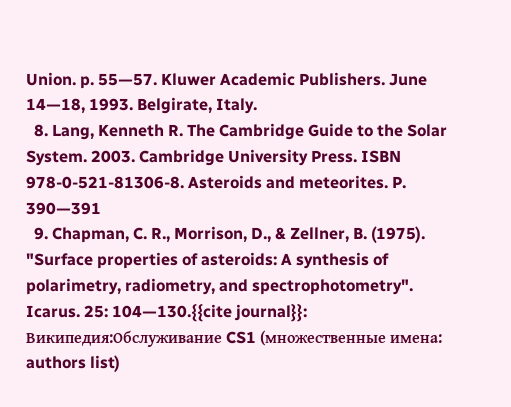Union. p. 55—57. Kluwer Academic Publishers. June 14—18, 1993. Belgirate, Italy.
  8. Lang, Kenneth R. The Cambridge Guide to the Solar System. 2003. Cambridge University Press. ISBN 978-0-521-81306-8. Asteroids and meteorites. P. 390—391
  9. Chapman, C. R., Morrison, D., & Zellner, B. (1975). "Surface properties of asteroids: A synthesis of polarimetry, radiometry, and spectrophotometry". Icarus. 25: 104—130.{{cite journal}}: Википедия:Обслуживание CS1 (множественные имена: authors list)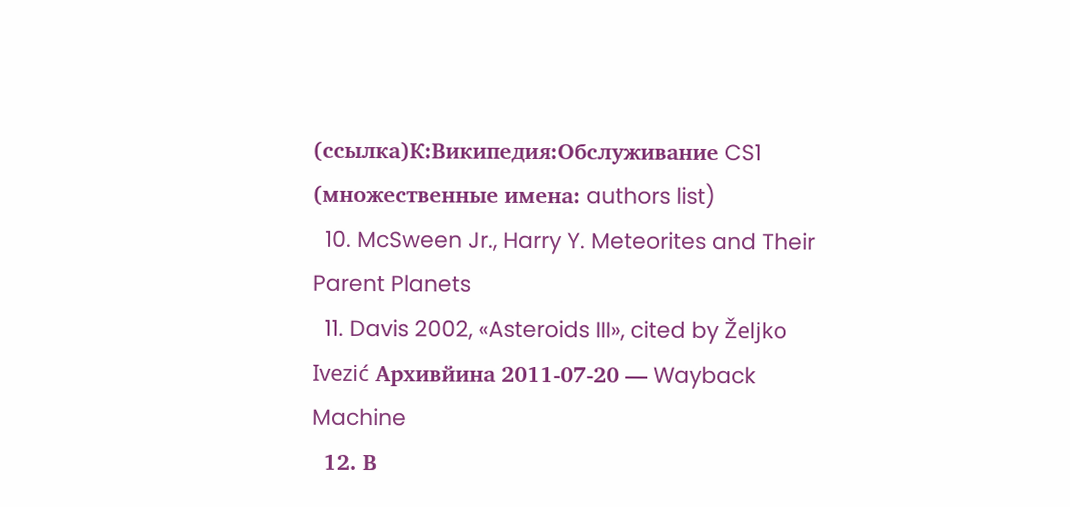(ссылка)К:Википедия:Обслуживание CS1 (множественные имена: authors list)
  10. McSween Jr., Harry Y. Meteorites and Their Parent Planets
  11. Davis 2002, «Asteroids III», cited by Željko Ivezić Архивйина 2011-07-20 — Wayback Machine
  12. В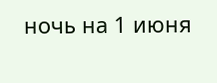ночь на 1 июня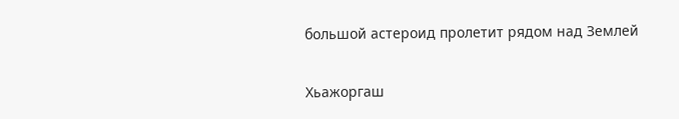большой астероид пролетит рядом над Землей

Хьажоргаш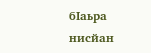бӀаьра нисйан